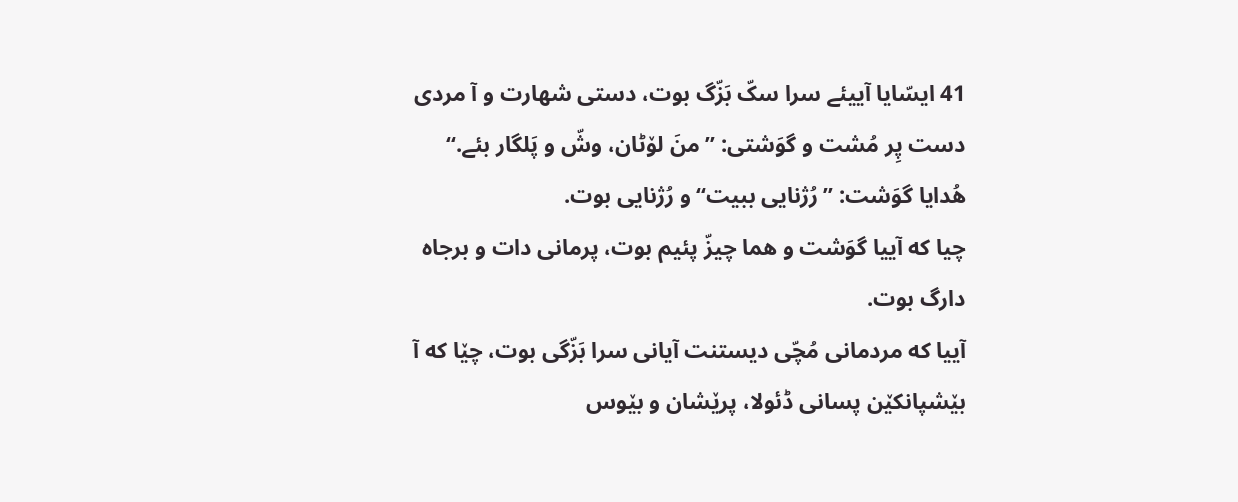41 ایسّایا آییئے سرا سکّ بَزّگ بوت، دستی شهارت و آ مردی دست پِر مُشت و گوَشتی: ”منَ لۆٹان، وشّ و پَلگار بئے.“
هُدایا گوَشت: ”رُژنایی ببیت“ و رُژنایی بوت.
چیا که آییا گوَشت و هما چیزّ پئیم بوت، پرمانی دات و برجاه دارگ بوت.
آییا که مردمانی مُچّی دیستنت آیانی سرا بَزّگی بوت، چێا که آ بێشپانکێن پسانی ڈئولا، پرێشان و بێوس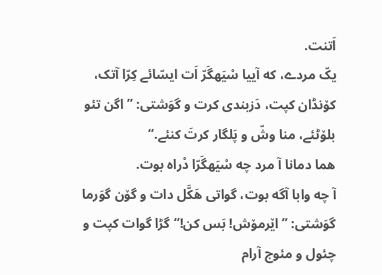اَتنت.
یکّ مردے، که آییا سْیَهگَرّ اَت ایسّائے کِرّا آتک، کۆنڈان کپت، دَزبندی کرت و گوَشتی: ”اگن تئو بلۆٹئے، منا وشّ و پَلگار کرتَ کنئے.“
هما دمانا آ مرد چه سْیَهگَرّا دْراه بوت.
آ چه وابا آگه بوت، گواتی هَکَّل دات و گۆن گوَرما گوَشتی: ”اێرمۆش! بَس کن!“ گڑا گوات کپت و چئول و مئوج آرام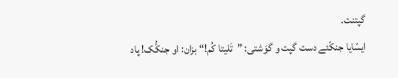گپتنت.
ایسّایا جنکّئے دست گپت و گوَشتی: ”تَلیتا کُم!“ بزان: او جنکُّک! پاد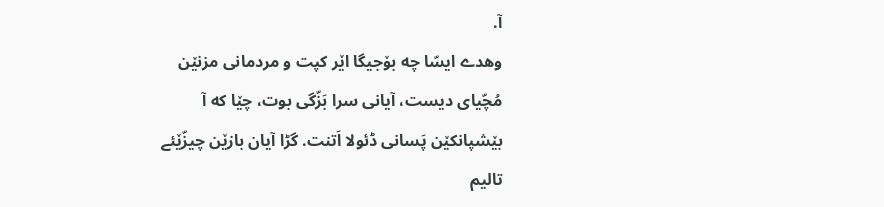آ.
وهدے ایسّا چه بۆجیگا اێر کپت و مردمانی مزنێن مُچّیای دیست، آیانی سرا بَزّگی بوت، چێا که آ بێشپانکێن پَسانی ڈئولا اَتنت. گڑا آیان بازێن چیزّێئے تالیم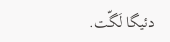دئیگا لَگّت.